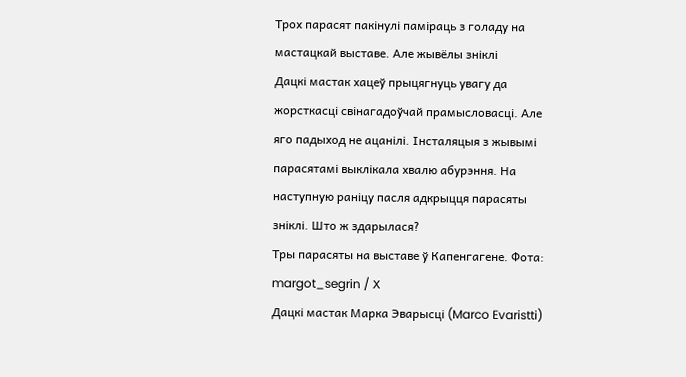Трох парасят пакінулі паміраць з голаду на мастацкай выставе. Але жывёлы зніклі
Дацкі мастак хацеў прыцягнуць увагу да жорсткасці свінагадоўчай прамысловасці. Але яго падыход не ацанілі. Інсталяцыя з жывымі парасятамі выклікала хвалю абурэння. На наступную раніцу пасля адкрыцця парасяты зніклі. Што ж здарылася?
Тры парасяты на выставе ў Капенгагене. Фота: margot_segrin / Х
Дацкі мастак Марка Эварысці (Marco Evaristti)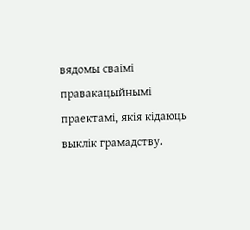вядомы сваімі правакацыйнымі праектамі, якія кідаюць выклік грамадству.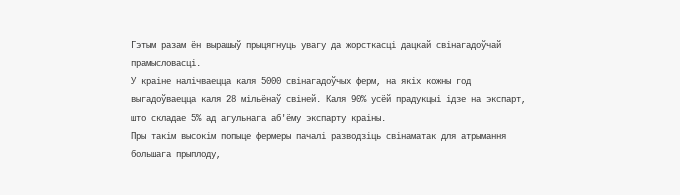Гэтым разам ён вырашыў прыцягнуць увагу да жорсткасці дацкай свінагадоўчай прамысловасці.
У краіне налічваецца каля 5000 свінагадоўчых ферм, на якіх кожны год выгадоўваецца каля 28 мільёнаў свіней. Каля 90% усёй прадукцыі ідзе на экспарт, што складае 5% ад агульнага аб'ёму экспарту краіны.
Пры такім высокім попыце фермеры пачалі разводзіць свінаматак для атрымання большага прыплоду,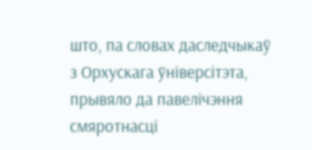што, па словах даследчыкаў з Орхускага ўніверсітэта, прывяло да павелічэння смяротнасці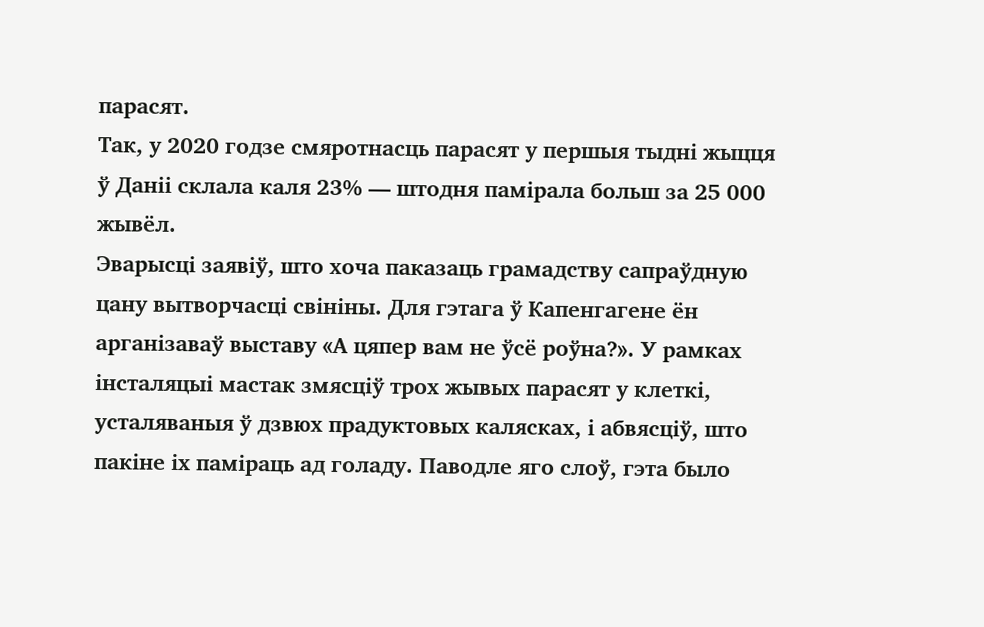парасят.
Так, у 2020 годзе смяротнасць парасят у першыя тыдні жыцця ў Даніі склала каля 23% — штодня памірала больш за 25 000 жывёл.
Эварысці заявіў, што хоча паказаць грамадству сапраўдную цану вытворчасці свініны. Для гэтага ў Капенгагене ён арганізаваў выставу «А цяпер вам не ўсё роўна?». У рамках інсталяцыі мастак змясціў трох жывых парасят у клеткі, усталяваныя ў дзвюх прадуктовых калясках, і абвясціў, што пакіне іх паміраць ад голаду. Паводле яго слоў, гэта было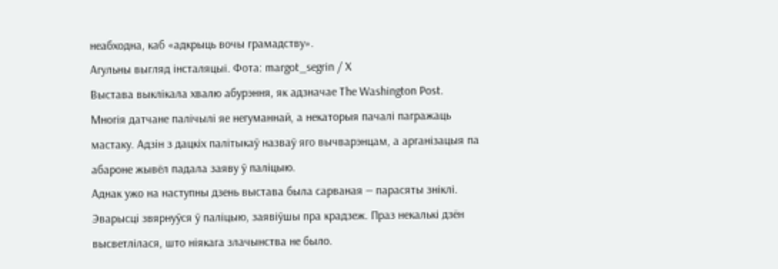неабходна, каб «адкрыць вочы грамадству».
Агульны выгляд інсталяцыі. Фота: margot_segrin / Х
Выстава выклікала хвалю абурэння, як адзначае The Washington Post. Многія датчане палічылі яе негуманнай, а некаторыя пачалі пагражаць мастаку. Адзін з дацкіх палітыкаў назваў яго вычварэнцам, а арганізацыя па абароне жывёл падала заяву ў паліцыю.
Аднак ужо на наступны дзень выстава была сарваная — парасяты зніклі. Эварысці звярнуўся ў паліцыю, заявіўшы пра крадзеж. Праз некалькі дзён высветлілася, што ніякага злачынства не было.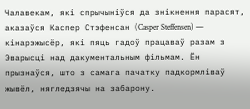Чалавекам, які спрычыніўся да знікнення парасят, аказаўся Каспер Стэфенсан (Casper Steffensen) — кінарэжысёр, які пяць гадоў працаваў разам з Эварысці над дакументальным фільмам. Ён прызнаўся, што з самага пачатку падкормліваў жывёл, нягледзячы на забарону.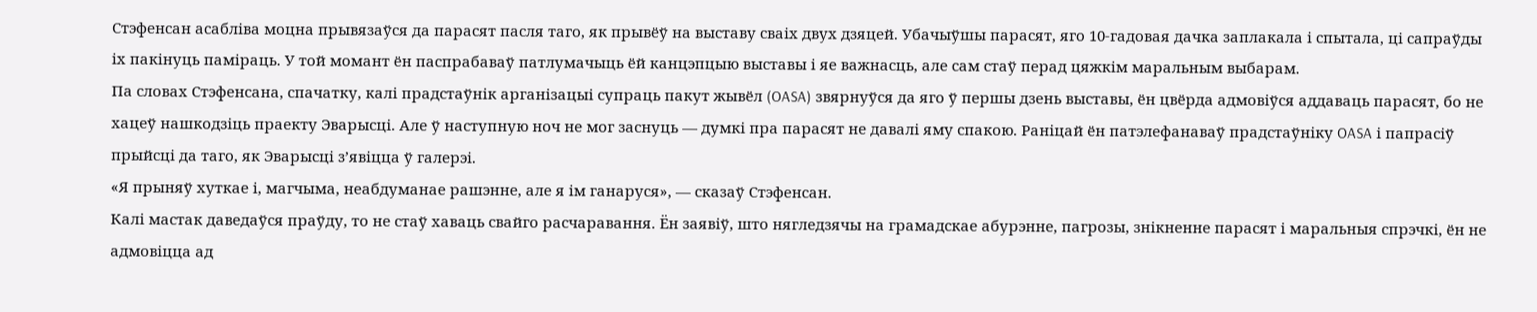Стэфенсан асабліва моцна прывязаўся да парасят пасля таго, як прывёў на выставу сваіх двух дзяцей. Убачыўшы парасят, яго 10-гадовая дачка заплакала і спытала, ці сапраўды іх пакінуць паміраць. У той момант ён паспрабаваў патлумачыць ёй канцэпцыю выставы і яе важнасць, але сам стаў перад цяжкім маральным выбарам.
Па словах Стэфенсана, спачатку, калі прадстаўнік арганізацыі супраць пакут жывёл (OASA) звярнуўся да яго ў першы дзень выставы, ён цвёрда адмовіўся аддаваць парасят, бо не хацеў нашкодзіць праекту Эварысці. Але ў наступную ноч не мог заснуць — думкі пра парасят не давалі яму спакою. Раніцай ён патэлефанаваў прадстаўніку OASA і папрасіў прыйсці да таго, як Эварысці з’явіцца ў галерэі.
«Я прыняў хуткае і, магчыма, неабдуманае рашэнне, але я ім ганаруся», — сказаў Стэфенсан.
Калі мастак даведаўся праўду, то не стаў хаваць свайго расчаравання. Ён заявіў, што нягледзячы на грамадскае абурэнне, пагрозы, знікненне парасят і маральныя спрэчкі, ён не адмовіцца ад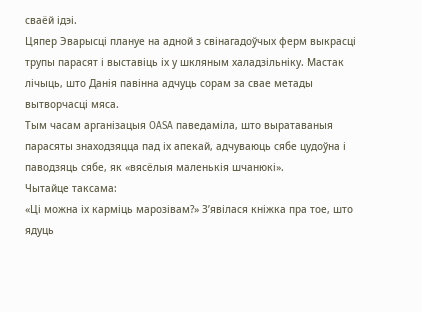сваёй ідэі.
Цяпер Эварысці плануе на адной з свінагадоўчых ферм выкрасці трупы парасят і выставіць іх у шкляным халадзільніку. Мастак лічыць, што Данія павінна адчуць сорам за свае метады вытворчасці мяса.
Тым часам арганізацыя OASA паведаміла, што выратаваныя парасяты знаходзяцца пад іх апекай, адчуваюць сябе цудоўна і паводзяць сябе, як «вясёлыя маленькія шчанюкі».
Чытайце таксама:
«Ці можна іх карміць марозівам?» З’явілася кніжка пра тое, што ядуць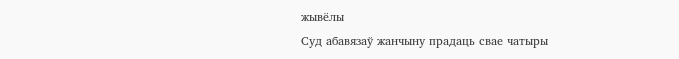жывёлы
Суд абавязаў жанчыну прадаць свае чатыры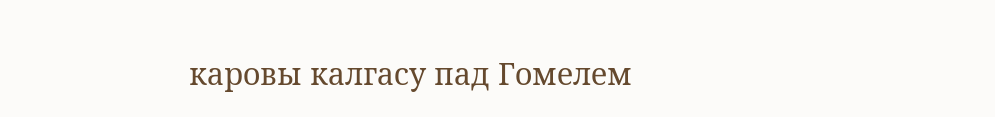каровы калгасу пад Гомелем